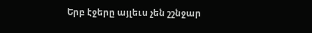Երբ էջերը այլեւս չեն շշնջար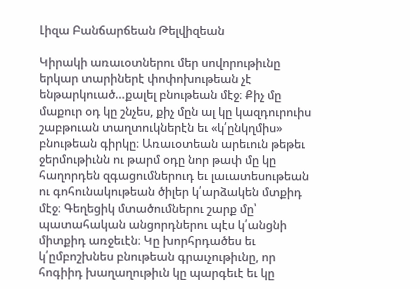Լիզա Բանճարճեան Թելվիզեան

Կիրակի առաւօտներու մեր սովորութիւնը երկար տարիներէ փոփոխութեան չէ ենթարկուած…քալել բնութեան մէջ։ Քիչ մը մաքուր օդ կը շնչես, քիչ մըն ալ կը կազդուրուիս շաբթուան տաղտուկներէն եւ «կ՛ընկղմիս» բնութեան գիրկը։ Առաւօտեան արեւուն թեթեւ ջերմութիւնն ու թարմ օդը նոր թափ մը կը հաղորդեն զգացումներուդ եւ լաւատեսութեան ու գոհունակութեան ծիլեր կ՛արձակեն մտքիդ մէջ։ Գեղեցիկ մտածումներու շարք մը՝ պատահական անցորդներու պէս կ՛անցնի միտքիդ առջեւէն։ Կը խորհրդածես եւ կ՛ըմբոշխնես բնութեան գրաւչութիւնը, որ հոգիիդ խաղաղութիւն կը պարգեւէ եւ կը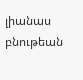լիանաս բնութեան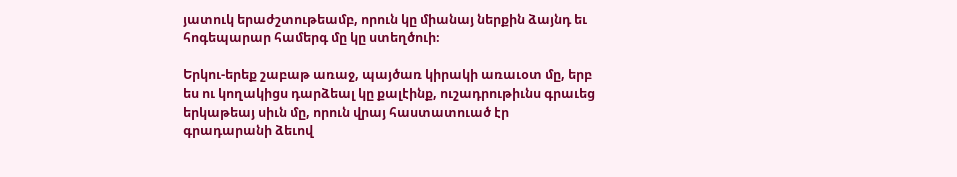յատուկ երաժշտութեամբ, որուն կը միանայ ներքին ձայնդ եւ հոգեպարար համերգ մը կը ստեղծուի։

Երկու-երեք շաբաթ առաջ, պայծառ կիրակի առաւօտ մը, երբ ես ու կողակիցս դարձեալ կը քալէինք, ուշադրութիւնս գրաւեց երկաթեայ սիւն մը, որուն վրայ հաստատուած էր գրադարանի ձեւով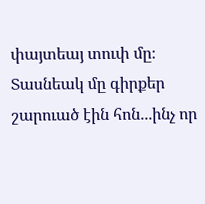փայտեայ տուփ մը։ Տասնեակ մը գիրքեր շարուած էին հոն․․․ինչ որ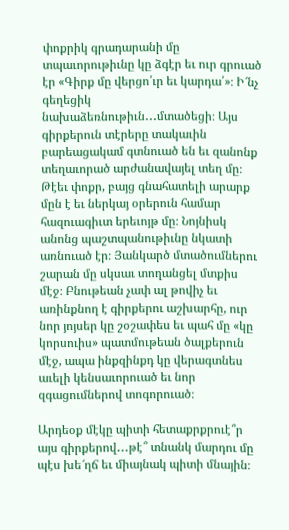փոքրիկ գրադարանի մը տպաւորութիւնը կը ձգէր եւ ուր գրուած էր «Գիրք մը վերցո՛ւր եւ կարդա՛»։ Ի՜նչ գեղեցիկ նախաձեռնութիւն․․․մտածեցի։ Այս գիրքերուն տէրերը տակաւին բարեացակամ գտնուած են եւ զանոնք տեղաւորած արժանավայել տեղ մը։ Թէեւ փոքր, բայց գնահատելի արարք մըն է եւ ներկայ օրերուն համար հազուագիւտ երեւոյթ մը։ Նոյնիսկ անոնց պաշտպանութիւնը նկատի առնուած էր։ Յանկարծ մտածումներու շարան մը սկսաւ տողանցել մտքիս մէջ։ Բնութեան չափ ալ թովիչ եւ առինքնող է գիրքերու աշխարհը, ուր  նոր յոյսեր կը շօշափես եւ պահ մը «կը կորսուիս» պատմութեան ծալքերուն մէջ, ապա ինքզինքդ կը վերագտնես աւելի կենսաւորուած եւ նոր զգացումներով տոգորուած։

Արդեօք մէկը պիտի հետաքրքրուէ՞ր այս գիրքերով․․․թէ՞ տնանկ մարդու մը պէս խե՜ղճ եւ միայնակ պիտի մնային։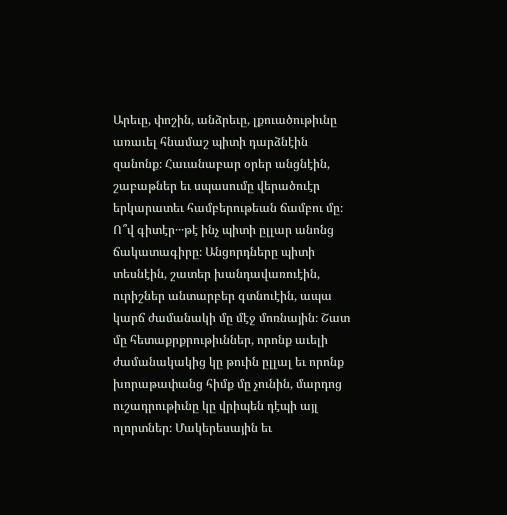Արեւը, փոշին, անձրեւը, լքուածութիւնը առաւել հնամաշ պիտի դարձնէին զանոնք։ Հաւանաբար օրեր անցնէին, շաբաթներ եւ սպասումը վերածուէր երկարատեւ համբերութեան ճամբու մը։ Ո՞վ գիտէր․․․թէ ինչ պիտի ըլլար անոնց ճակատագիրը։ Անցորդները պիտի տեսնէին, շատեր խանդավառուէին, ուրիշներ անտարբեր գտնուէին, ապա կարճ ժամանակի մը մէջ մոռնային։ Շատ մը հետաքրքրութիւններ, որոնք աւելի ժամանակակից կը թուին ըլլալ եւ որոնք խորաթափանց հիմք մը չունին, մարդոց ուշադրութիւնը կը վրիպեն դէպի այլ ոլորտներ։ Մակերեսային եւ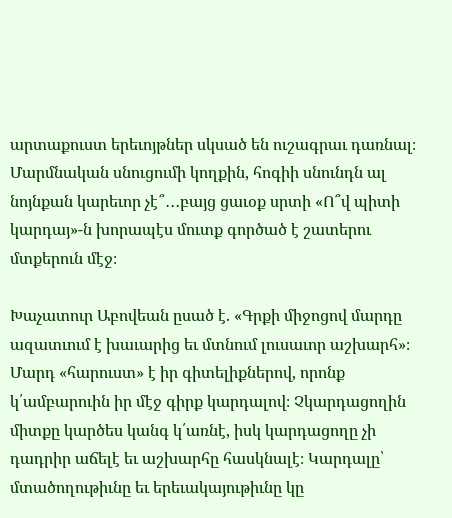արտաքուստ երեւոյթներ սկսած են ուշագրաւ դառնալ։ Մարմնական սնուցումի կողքին, հոգիի սնունդն ալ նոյնքան կարեւոր չէ՞․․․բայց ցաւօք սրտի «Ո՞վ պիտի կարդայ»-ն խորապէս մուտք գործած է շատերու մտքերուն մէջ։

Խաչատուր Աբովեան ըսած է. «Գրքի միջոցով մարդը ազատւում է խաւարից եւ մտնում լուսաւոր աշխարհ»։ Մարդ «հարուստ» է իր գիտելիքներով, որոնք կ՛ամբարուին իր մէջ գիրք կարդալով։ Չկարդացողին միտքը կարծես կանգ կ՛առնէ, իսկ կարդացողը չի դադրիր աճելէ եւ աշխարհը հասկնալէ։ Կարդալը՝ մտածողութիւնը եւ երեւակայութիւնը կը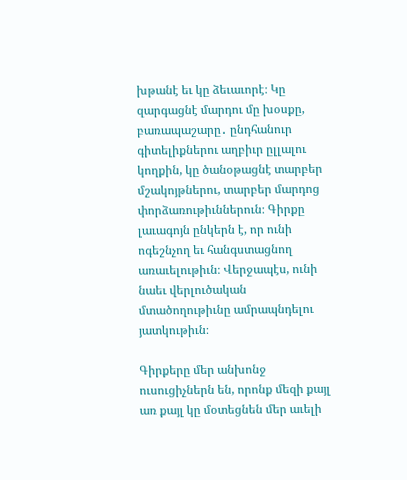խթանէ եւ կը ձեւաւորէ։ Կը զարգացնէ մարդու մը խօսքը, բառապաշարը․ ընդհանուր գիտելիքներու աղբիւր ըլլալու կողքին, կը ծանօթացնէ տարբեր մշակոյթներու, տարբեր մարդոց փորձառութիւններուն։ Գիրքը լաւագոյն ընկերն է, որ ունի ոգեշնչող եւ հանգստացնող առաւելութիւն։ Վերջապէս, ունի նաեւ վերլուծական մտածողութիւնը ամրապնդելու յատկութիւն։

Գիրքերը մեր անխոնջ ուսուցիչներն են, որոնք մեզի քայլ առ քայլ կը մօտեցնեն մեր աւելի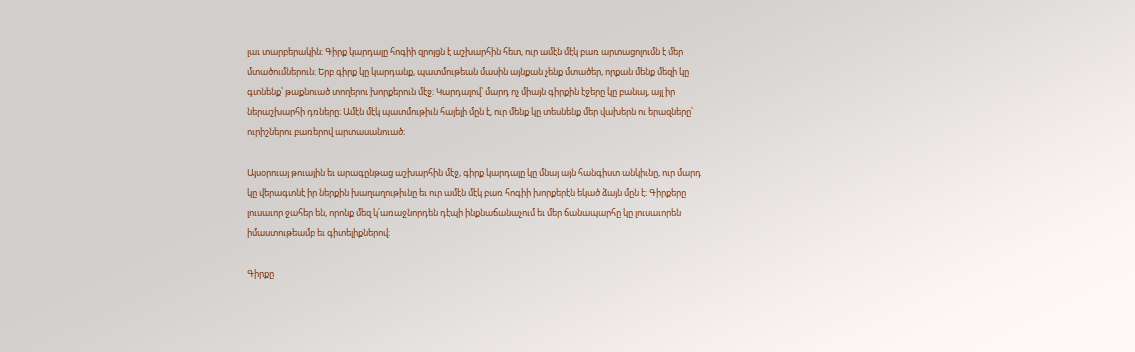լաւ տարբերակին։ Գիրք կարդալը հոգիի զրոյցն է աշխարհին հետ, ուր ամէն մէկ բառ արտացոլումն է մեր մտածումներուն։ Երբ գիրք կը կարդանք, պատմութեան մասին այնքան չենք մտածեր, որքան մենք մեզի կը գտնենք՝ թաքնուած տողերու խորքերուն մէջ։ Կարդալով՝ մարդ ոչ միայն գիրքին էջերը կը բանայ, այլ իր ներաշխարհի դռները։ Ամէն մէկ պատմութիւն հայելի մըն է, ուր մենք կը տեսնենք մեր վախերն ու երազները՝ ուրիշներու բառերով արտասանուած։

Այսօրուայ թուային եւ արագընթաց աշխարհին մէջ, գիրք կարդալը կը մնայ այն հանգիստ անկիւնը, ուր մարդ կը վերագտնէ իր ներքին խաղաղութիւնը եւ ուր ամէն մէկ բառ հոգիի խորքերէն եկած ձայն մըն է։ Գիրքերը լուսաւոր ջահեր են, որոնք մեզ կ՛առաջնորդեն դէպի ինքնաճանաչում եւ մեր ճանապարհը կը լուսաւորեն իմաստութեամբ եւ գիտելիքներով։

Գիրքը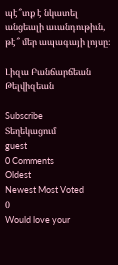պէ՞տք է նկատել անցեալի աւանդութիւն, թէ՞ մեր ապագայի լոյսը։

Լիզա Բանճարճեան Թելվիզեան

Subscribe
Տեղեկացում
guest
0 Comments
Oldest
Newest Most Voted
0
Would love your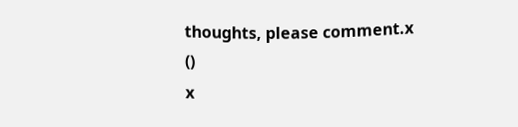thoughts, please comment.x
()
x